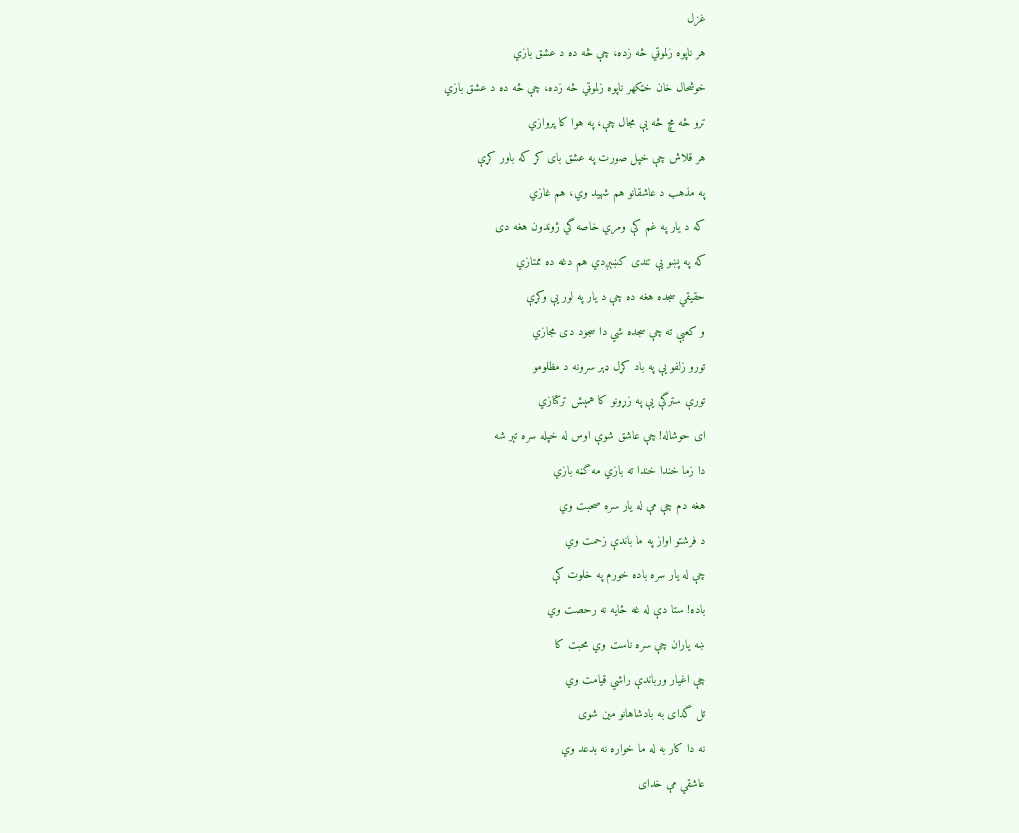غزل
هر ناپوه زلموټي څه زده، چې څه ده د عشق بازي
خوشحال خان خټکهر ناپوه زلموټي څه زده، چې څه ده د عشق بازي
ترو څه مچ څه يې مجال چې، په هوا کا پروازي
هر قلاش چې خپل صورت په عشق بای کړ که باور کړې
په مذهب د عاشقانو هم شهيد وي، هم غازي
که د يار په غم کې ومري خاصه گي ژوندون هغه دی
که په پښو يې تندی کښېږدي هم دغه ده ممتازي
حقيقي سجده هغه ده چې د يار په لور يې وکړې
و کعبې ته چې سجده شي دا سجود دی مجازي
تورو زلفو يې په باد کړل ډېر سرونه د مظلومو
تورې سترگې يې په زړونو کا همېش ترکتازي
ای حوشاله! چې عاشق شوې اوس له خپله سره تېر شه
دا زما خندا خندا ته بازي مه گڼه بازي
هغه دم چې مې له يار سره صحبت وي
د فرشتو اواز په ما باندې زحمت وي
چې له يار سره باده خورم په خلوت کې
باده! ستا دې له غه ځايه نه رحصت وي
ښه ياران چې سره ناست وي محبت کا
چې اغيار ورباندې راشي قيامت وي
تل گدای به بادشاهانو مين شوی
نه دا کار به له ما خواره نه بدعد وي
عاشقي مې خدای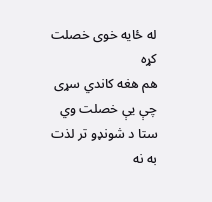له ځايه خوی خصلت کړه
هم هغه کاندي سړی چې يې خصلت وي
ستا د شونډو تر لذت به نه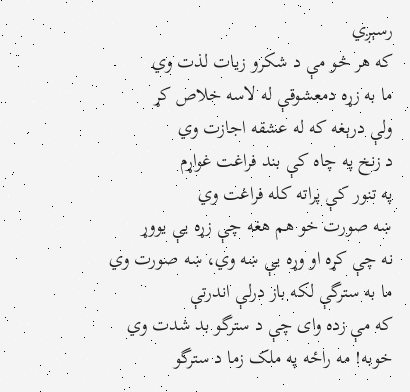رسېږي
که هر څو مې د شکرو زيات لذت وي
ما به زړه دمعشوقې له لاسه خلاص کړ
ولې درېغه که له عشقه اجازت وي
د زنخ په چاه کې بند فراغت غواړم
په تنور کې پراته کله فراغت وي
ښه صورت خو هم هغه چې زړه يې يووړ
نه چې کړه او وړه يې ښه وي، ښه صورت وي
ما به سترگې لکه باز درلې اندرتې
که مې زده وای چې د سترگو بد شدت وي
خوبه! مه راځه په ملک زما د سترگو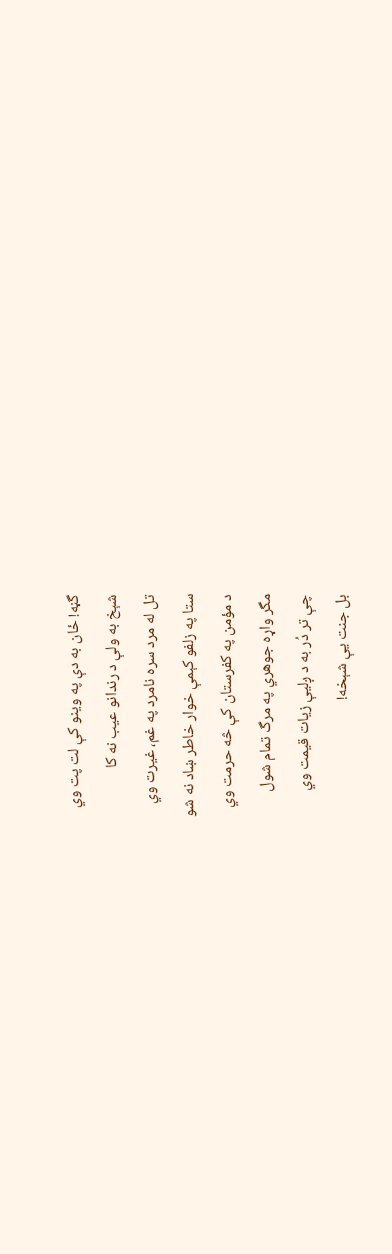گڼه! ځان به دې په وينو کې لت پت وي
شېخ به ولې د رندانو عيب نه کا
تل له مرد سره نامرد په غم، غيرت وي
ستا په زلفو کېمې خوار خاطر ښاد نه شو
د مؤمن په کفرستان کې څه حرمت وي
مگر واړه جوهري په مرگ تمام شول
چې تر دُر به د ږليې زيات قيمت وي
بل جنت يې شېخه!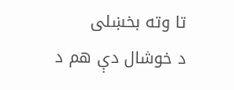تا وته بخښلی
د خوشال دې هم د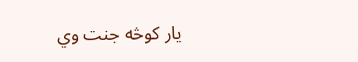يار کوڅه جنت وي